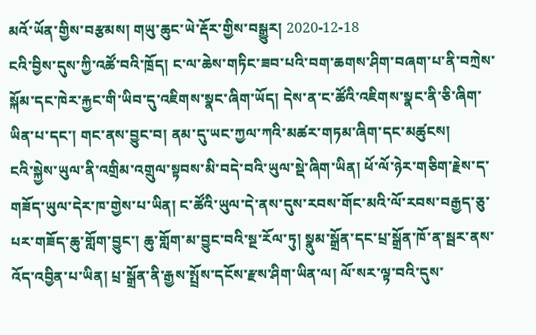མའོ་ཡོན་གྱིས་བརྩམས། གཡུ་ཆུང་ཡེ་རྡོར་གྱིས་བསྒྱུར། 2020-12-18
ངའི་བྱིས་དུས་ཀྱི་འཚོ་བའི་ཁྲོད། ང་ལ་ཆེས་གཏིང་ཟབ་པའི་བག་ཆགས་ཤིག་བཞག་པ་ནི་བཀྲེས་སྐོམ་དང་ཁེར་རྐྱང་གི་ཡིབ་དུ་འཇིགས་སྣང་ཞིག་ཡོད། དེས་ན་ང་ཚོའི་འཇིགས་སྣང་ནི་ཅི་ཞིག་ཡིན་པ་དང་། གང་ནས་བྱུང་བ། ནམ་དུ་ཡང་ཀྱལ་ཀའི་མཚར་གཏམ་ཞིག་དང་མཚུངས།
ངའི་སྐྱེས་ཡུལ་ནི་འགྲིམ་འགྲུལ་སྟབས་མི་བདེ་བའི་ཡུལ་སྡེ་ཞིག་ཡིན། ཕོ་ལོ་ཉེར་གཅིག་རྗེས་ད་གཟོད་ཡུལ་དེར་ཁ་གྱེས་པ་ཡིན། ང་ཚོའི་ཡུལ་དེ་ནས་དུས་རབས་གོང་མའི་ལོ་རབས་བརྒྱད་ཅུ་པར་གཟོད་ཆུ་གློག་བྱུང་། ཆུ་གློག་མ་བྱུང་བའི་སྔ་རོལ་ཏུ། སྣུམ་སྒྲོན་དང་པྲ་སྒྲོན་ཁོ་ན་སྦར་ནས་འོད་འབྱིན་པ་ཡིན། པྲ་སྒྲོན་ནི་རྒྱས་སྤྲོས་དངོས་རྫས་ཤིག་ཡིན་ལ། ལོ་སར་ལྟ་བའི་དུས་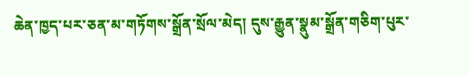ཆེན་ཁྱད་པར་ཅན་མ་གཏོགས་སྒྲོན་སྲོལ་མེད། དུས་རྒྱུན་སྣུམ་སྒྲོན་གཅིག་པུར་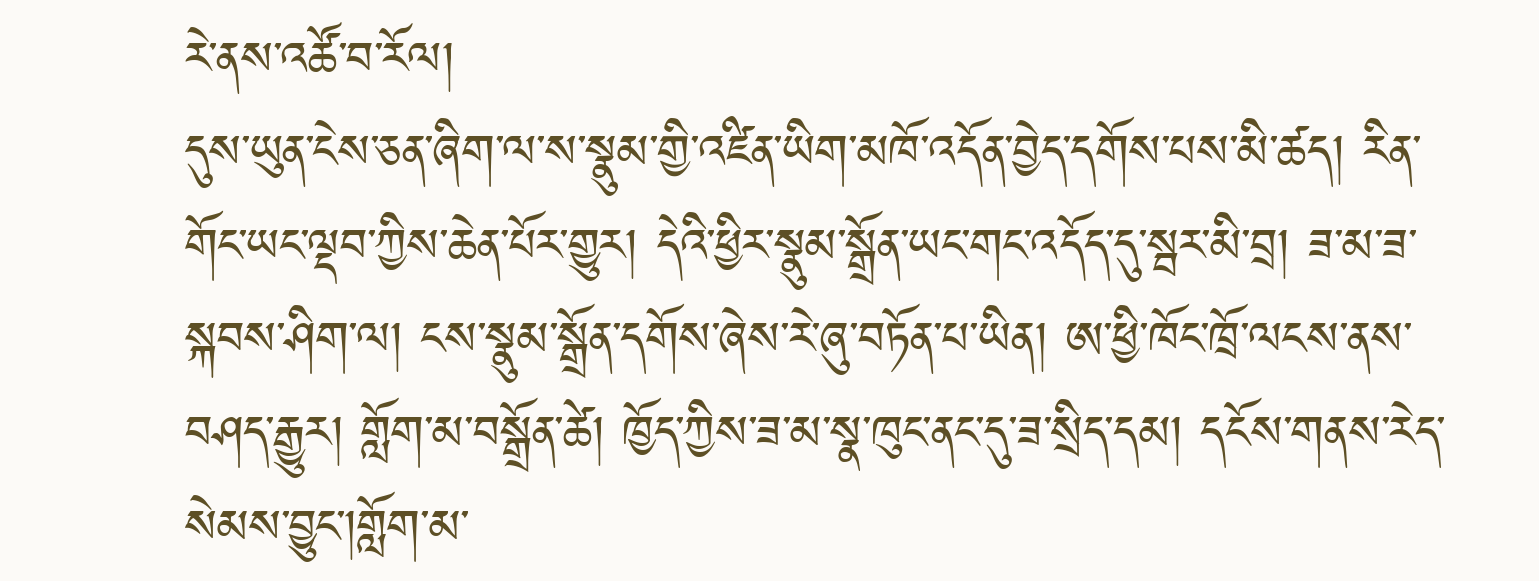རེ་ནས་འཚོ་བ་རོལ།
དུས་ཡུན་ངེས་ཅན་ཞིག་ལ་ས་སྣུམ་གྱི་འཛིན་ཡིག་མཁོ་འདོན་བྱེད་དགོས་པས་མི་ཚད། རིན་གོང་ཡང་ལྡབ་ཀྱིས་ཆེན་པོར་གྱུར། དེའི་ཕྱིར་སྣུམ་སྒྲོན་ཡང་གང་འདོད་དུ་སྦར་མི་བྲ། ཟ་མ་ཟ་སྐབས་ཤིག་ལ། ངས་སྣུམ་སྒྲོན་དགོས་ཞེས་རེ་ཞུ་བཏོན་པ་ཡིན། ཨ་ཕྱི་ཁོང་ཁྲོ་ལངས་ནས་བཤད་རྒྱུར། གློག་མ་བསྒྲོན་ཚེ། ཁྱོད་ཀྱིས་ཟ་མ་སྣ་ཁུང་ནང་དུ་ཟ་སྲིད་དམ། དངོས་གནས་རེད་སེམས་བྱུང་།གློག་མ་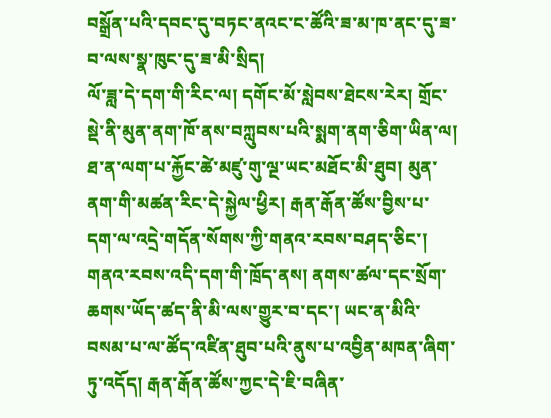བསྒྲོན་པའི་དབང་དུ་བཏང་ནའང་ང་ཚོའི་ཟ་མ་ཁ་ནང་དུ་ཟ་བ་ལས་སྣ་ཁུང་དུ་ཟ་མི་སྲིད།
ལོ་ཟླ་དེ་དག་གི་རིང་ལ། དགོང་མོ་སླེབས་ཐེངས་རེར། གྲོང་སྡེ་ནི་མུན་ནག་ཁོ་ནས་བཀླུབས་པའི་སྨག་ནག་ཅིག་ཡིན་ལ། ཐ་ན་ལག་པ་རྐྱོང་ཚེ་མཛུ་གུ་ལྔ་ཡང་མཐོང་མི་ཐུབ། མུན་ནག་གི་མཚན་རིང་དེ་སྐྱེལ་ཕྱིར། རྒན་རྒོན་ཚོས་བྱིས་པ་དག་ལ་འདྲེ་གདོན་སོགས་ཀྱི་གནའ་རབས་བཤད་ཅིང་། གནའ་རབས་འདི་དག་གི་ཁྲོད་ནས། ནགས་ཚལ་དང་སྲོག་ཆགས་ཡོད་ཚད་ནི་མི་ལས་གྱུར་བ་དང་། ཡང་ན་མིའི་བསམ་པ་ལ་ཚོད་འཛིན་ཐུབ་པའི་ནུས་པ་འབྱིན་མཁན་ཞིག་ཏུ་འདོད། རྒན་རྒོན་ཚོས་ཀྱང་དེ་ཇི་བཞིན་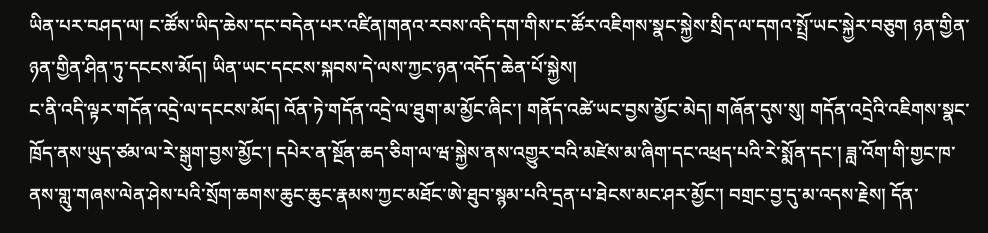ཡིན་པར་བཤད་ལ། ང་ཚོས་ཡིད་ཆེས་དང་བདེན་པར་འཛིན།གནའ་རབས་འདི་དག་གིས་ང་ཚོར་འཇིགས་སྣང་སྐྱེས་སྲིད་ལ་དགའ་སྤྲོ་ཡང་སྐྱེར་བཅུག ཉན་གྱིན་ཉན་གྱིན་ཤིན་ཏུ་དངངས་མོད། ཡིན་ཡང་དངངས་སྐབས་དེ་ལས་ཀྱང་ཉན་འདོད་ཆེན་པོ་སྐྱེས།
ང་ནི་འདི་ལྟར་གདོན་འདྲེ་ལ་དངངས་མོད། འོན་ཏེ་གདོན་འདྲེ་ལ་ཐུག་མ་མྱོང་ཞིང་། གནོད་འཚེ་ཡང་བྱས་མྱོང་མེད། གཞོན་དུས་སུ། གདོན་འདྲེའི་འཇིགས་སྣང་ཁྲོད་ནས་ཡུད་ཙམ་ལ་རེ་སྒུག་བྱས་མྱོང་། དཔེར་ན་སྔོན་ཆད་ཅིག་ལ་ཝ་སྐྱེས་ནས་འགྱུར་བའི་མཛེས་མ་ཞིག་དང་འཕྲད་པའི་རེ་སྨོན་དང་། ཟླ་འོག་གི་གྱང་ཁ་ནས་གླུ་གཞས་ལེན་ཤེས་པའི་སྲོག་ཆགས་ཆུང་ཆུང་རྣམས་ཀྱང་མཐོང་ཨེ་ཐུབ་སྙམ་པའི་དྲན་པ་ཐེངས་མང་ཤར་མྱོང་། བགྲང་བྱ་དུ་མ་འདས་རྗེས། དོན་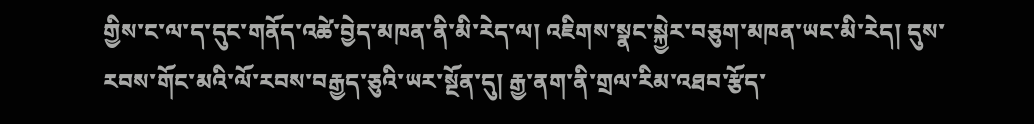གྱིས་ང་ལ་ད་དུང་གནོད་འཚེ་བྱེད་མཁན་ནི་མི་རེད་ལ། འཇིགས་སྣང་སྐྱེར་བཅུག་མཁན་ཡང་མི་རེད། དུས་རབས་གོང་མའི་ལོ་རབས་བརྒྱད་ཅུའི་ཡར་སྔོན་དུ། རྒྱ་ནག་ནི་གྲལ་རིམ་འཐབ་རྩོད་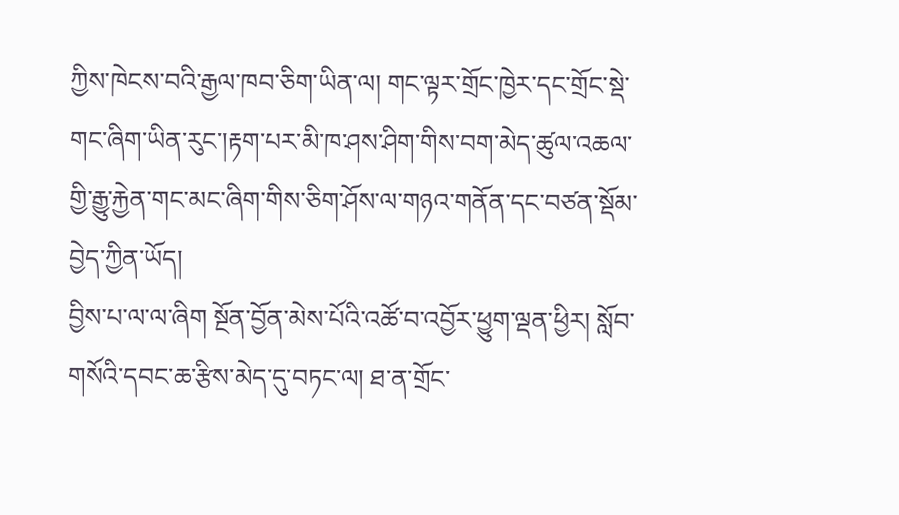ཀྱིས་ཁེངས་བའི་རྒྱལ་ཁབ་ཅིག་ཡིན་ལ། གང་ལྟར་གྲོང་ཁྱེར་དང་གྲོང་སྡེ་གང་ཞིག་ཡིན་རུང་།རྟག་པར་མི་ཁ་ཤས་ཤིག་གིས་བག་མེད་ཚུལ་འཆལ་གྱི་རྒྱུ་རྐྱེན་གང་མང་ཞིག་གིས་ཅིག་ཤོས་ལ་གཉའ་གནོན་དང་བཙན་སྡོམ་བྱེད་ཀྱིན་ཡོད།
བྱིས་པ་ལ་ལ་ཞིག སྔོན་བྱོན་མེས་པོའི་འཚོ་བ་འབྱོར་ཕྱུག་ལྡན་ཕྱིར། སློབ་གསོའི་དབང་ཆ་རྩིས་མེད་དུ་བཏང་ལ། ཐ་ན་གྲོང་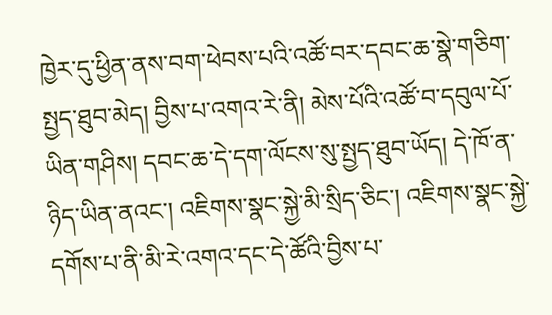ཁྱེར་དུ་ཕྱིན་ནས་བག་ཕེབས་པའི་འཚོ་བར་དབང་ཆ་སྣེ་གཅིག་སྤྱད་ཐུབ་མེད། བྱིས་པ་འགའ་རེ་ནི། མེས་པོའི་འཚོ་བ་དབུལ་པོ་ཡིན་གཤིས། དབང་ཆ་དེ་དག་ལོངས་སུ་སྤྱད་ཐུབ་ཡོད། དེ་ཁོ་ན་ཉིད་ཡིན་ནའང་། འཇིགས་སྣང་སྐྱེ་མི་སྲིད་ཅིང་། འཇིགས་སྣང་སྐྱེ་དགོས་པ་ནི་མི་རེ་འགའ་དང་དེ་ཚོའི་བྱིས་པ་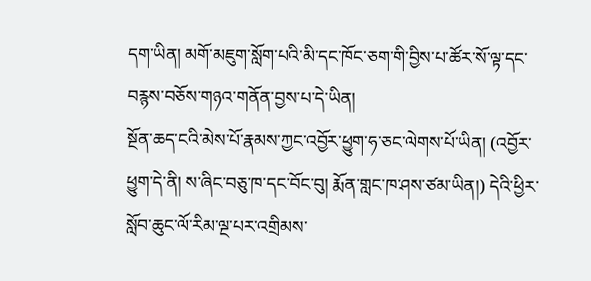དག་ཡིན། མགོ་མཇུག་སློག་པའི་མི་དང་ཁོང་ཅག་གི་བྱིས་པ་ཚོར་སོ་ལྟ་དང་བརྙས་བཅོས་གཉའ་གནོན་བྱས་པ་དེ་ཡིན།
སྔོན་ཆད་ངའི་མེས་པོ་རྣམས་ཀྱང་འབྱོར་ཕྱུག་ཧ་ཅང་ལེགས་པོ་ཡིན། (འབྱོར་ཕྱུག་དེ་ནི། ས་ཞིང་བཅུ་ཁ་དང་བོང་བུ། རྨོན་གླང་ཁ་ཤས་ཙམ་ཡིན།) དེའི་ཕྱིར་སློབ་ཆུང་ལོ་རིམ་ལྔ་པར་འགྲིམས་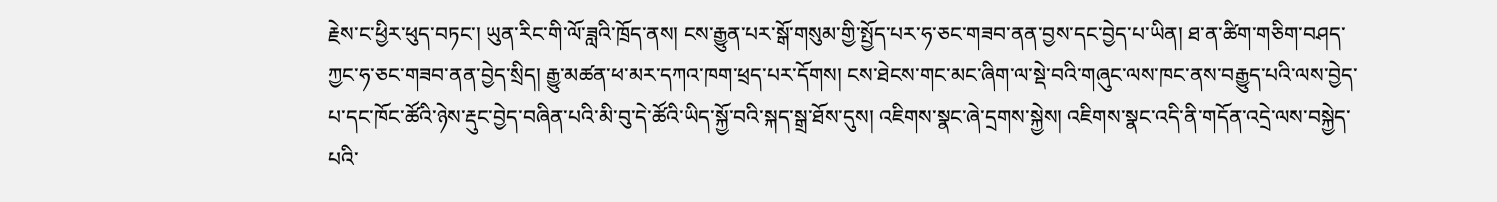རྗེས་ང་ཕྱིར་ཕུད་བཏང་། ཡུན་རིང་གི་ལོ་ཟླའི་ཁྲོད་ནས། ངས་རྒྱུན་པར་སྒོ་གསུམ་གྱི་སྤྱོད་པར་ཧ་ཅང་གཟབ་ནན་བྱས་དང་བྱེད་པ་ཡིན། ཐ་ན་ཚིག་གཅིག་བཤད་ཀྱང་ཧ་ཅང་གཟབ་ནན་བྱེད་སྲིད། རྒྱུ་མཚན་ཕ་མར་དཀའ་ཁག་ཕྲད་པར་དོགས། ངས་ཐེངས་གང་མང་ཞིག་ལ་སྡེ་བའི་གཞུང་ལས་ཁང་ནས་བརྒྱུད་པའི་ལས་བྱེད་པ་དང་ཁོང་ཚོའི་ཉེས་རྡུང་བྱེད་བཞིན་པའི་མི་བུ་དེ་ཚོའི་ཡིད་སྐྱོ་བའི་སྐད་སྒྲ་ཐོས་དུས། འཇིགས་སྣང་ཞེ་དྲགས་སྐྱེས། འཇིགས་སྣང་འདི་ནི་གདོན་འདྲེ་ལས་བསྐྱེད་པའི་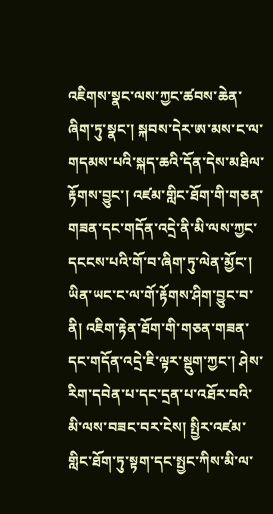འཇིགས་སྣང་ལས་ཀྱང་ཚབས་ཆེན་ཞིག་ཏུ་སྣང་། སྐབས་དེར་ཨ་མས་ང་ལ་གདམས་པའི་སྐད་ཆའི་དོན་དེས་མཐིལ་རྟོགས་བྱུང་། འཛམ་གླིང་ཐོག་གི་གཅན་གཟན་དང་གདོན་འདྲེ་ནི་མི་ལས་ཀྱང་དངངས་པའི་གོ་བ་ཞིག་ཏུ་ལེན་མྱོང་། ཡིན་ཡང་ང་ལ་གོ་རྟོགས་ཤིག་བྱུང་བ་ནི། འཇིག་རྟེན་ཐོག་གི་གཅན་གཟན་དང་གདོན་འདྲེ་ཇི་ལྟར་སྡུག་ཀྱང་། ཤེས་རིག་དབེན་པ་དང་དྲན་པ་འཐོར་བའི་མི་ལས་བཟང་བར་ངེས། སྤྱིར་འཛམ་གླིང་ཐོག་ཏུ་སྟག་དང་སྤྱང་ཀིས་མི་ལ་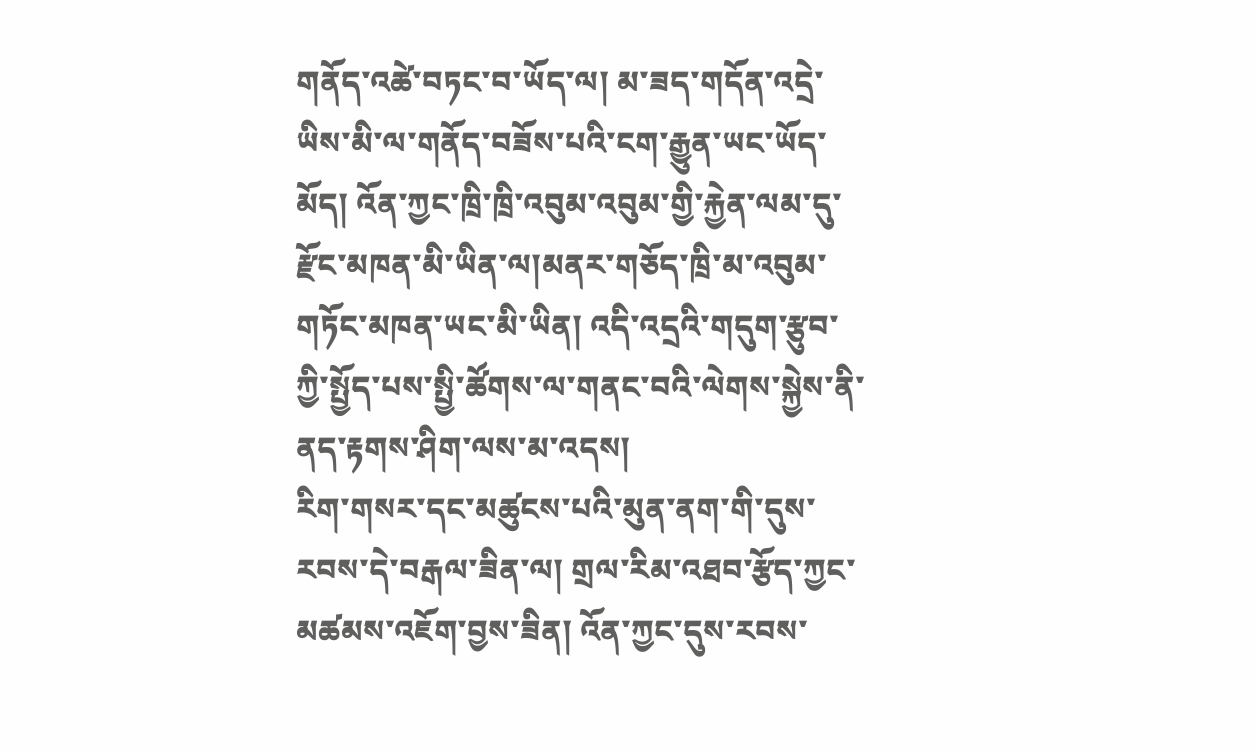གནོད་འཚེ་བཏང་བ་ཡོད་ལ། མ་ཟད་གདོན་འདྲེ་ཡིས་མི་ལ་གནོད་བཟོས་པའི་ངག་རྒྱུན་ཡང་ཡོད་མོད། འོན་ཀྱང་ཁྲི་ཁྲི་འབུམ་འབུམ་གྱི་རྐྱེན་ལམ་དུ་རྫོང་མཁན་མི་ཡིན་ལ།མནར་གཅོད་ཁྲི་མ་འབུམ་གཏོང་མཁན་ཡང་མི་ཡིན། འདི་འདྲའི་གདུག་རྩུབ་ཀྱི་སྤྱོད་པས་སྤྱི་ཚོགས་ལ་གནང་བའི་ལེགས་སྐྱེས་ནི་ནད་རྟགས་ཤིག་ལས་མ་འདས།
རིག་གསར་དང་མཚུངས་པའི་མུན་ནག་གི་དུས་རབས་དེ་བརྒལ་ཟིན་ལ། གྲལ་རིམ་འཐབ་རྩོད་ཀྱང་མཚམས་འཇོག་བྱས་ཟིན། འོན་ཀྱང་དུས་རབས་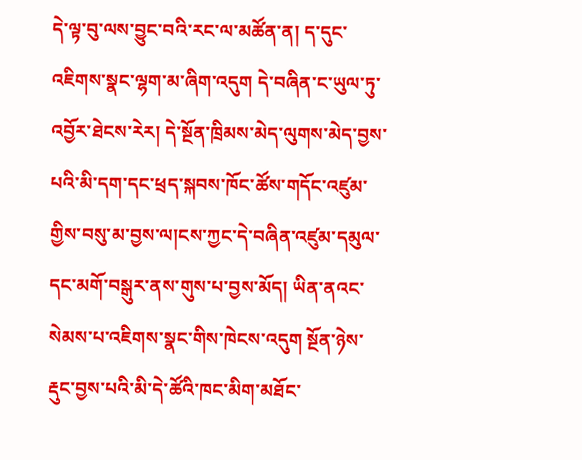དེ་ལྟ་བུ་ལས་བྱུང་བའི་རང་ལ་མཚོན་ན། ད་དུང་འཇིགས་སྣང་ལྷག་མ་ཞིག་འདུག དེ་བཞིན་ང་ཡུལ་ཏུ་འབྱོར་ཐེངས་རེར། དེ་སྔོན་ཁྲིམས་མེད་ལུགས་མེད་བྱས་པའི་མི་དག་དང་ཕྲད་སྐབས་ཁོང་ཚོས་གདོང་འཛུམ་གྱིས་བསུ་མ་བྱས་ལ།ངས་ཀྱང་དེ་བཞིན་འཛུམ་དམུལ་དང་མགོ་བསྒུར་ནས་གུས་པ་བྱས་མོད། ཡིན་ནའང་སེམས་པ་འཇིགས་སྣང་གིས་ཁེངས་འདུག སྔོན་ཉེས་རྡུང་བྱས་པའི་མི་དེ་ཚོའི་ཁང་མིག་མཐོང་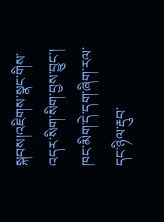སྐབས།འཇིགས་སྣང་གིས་འདར་སིག་སིག་བྱས་བྱུང་། ཁང་མིག་དེ་དག་ཞིག་རལ་དང་ཉིལ་རྡུབ་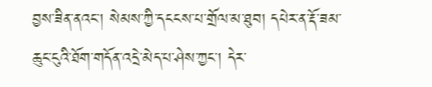བྱས་ཟིན་ནའང་། སེམས་ཀྱི་དངངས་པ་གྲོལ་མ་ཐུབ། དཔེར་ན་རྡོ་ཟམ་ཆུང་ངུའི་ཐོག་གདོན་འདྲེ་མེད་པ་ཤེས་ཀྱང་། དེར་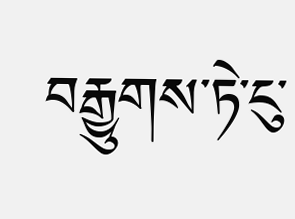བརྒྱུགས་ཏེ་ངུ་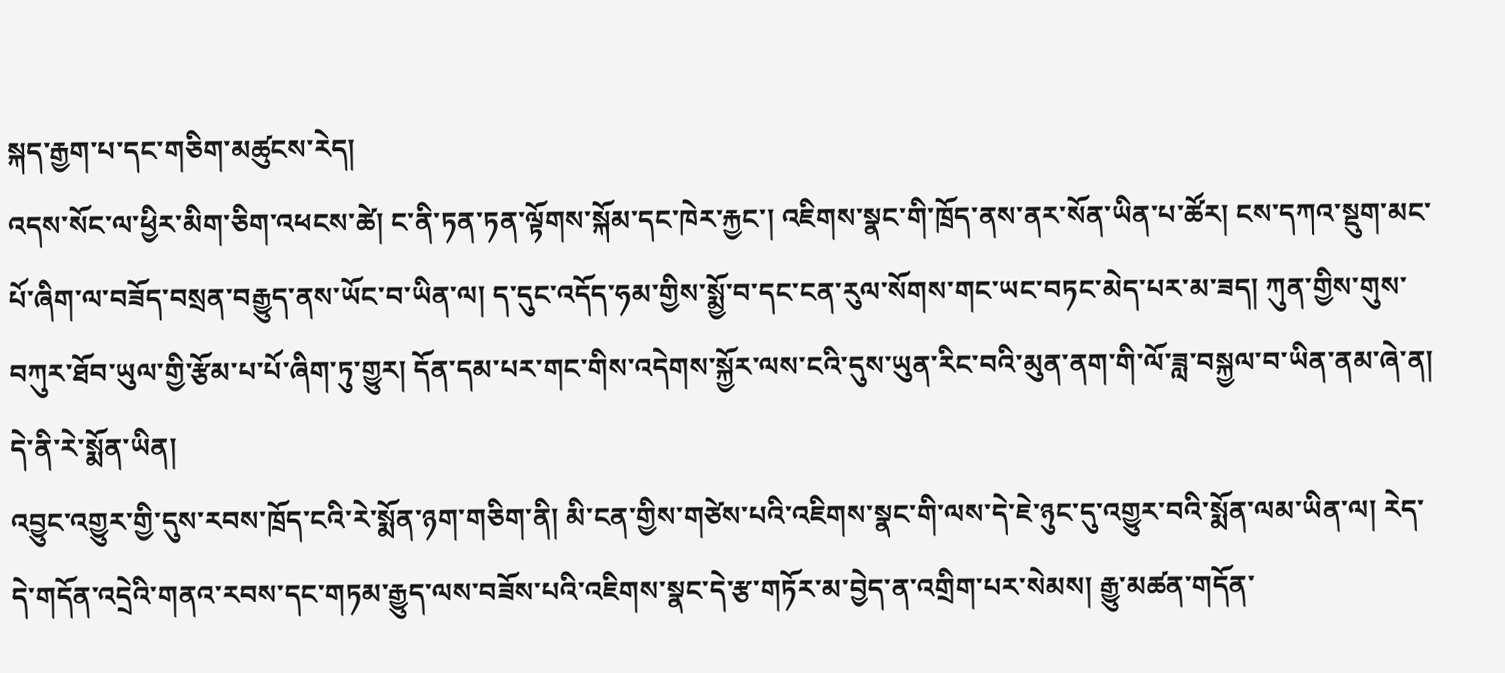སྐད་རྒྱག་པ་དང་གཅིག་མཚུངས་རེད།
འདས་སོང་ལ་ཕྱིར་མིག་ཅིག་འཕངས་ཚེ། ང་ནི་ཏན་ཏན་ལྟོགས་སྐོམ་དང་ཁེར་རྐྱང་། འཇིགས་སྣང་གི་ཁྲོད་ནས་ནར་སོན་ཡིན་པ་ཚོར། ངས་དཀའ་སྡུག་མང་པོ་ཞིག་ལ་བཟོད་བསྲན་བརྒྱུད་ནས་ཡོང་བ་ཡིན་ལ། ད་དུང་འདོད་ཧམ་གྱིས་སྨྱོ་བ་དང་ངན་རུལ་སོགས་གང་ཡང་བཏང་མེད་པར་མ་ཟད། ཀུན་གྱིས་གུས་བཀུར་ཐོབ་ཡུལ་གྱི་རྩོམ་པ་པོ་ཞིག་ཏུ་གྱུར། དོན་དམ་པར་གང་གིས་འདེགས་སྐྱོར་ལས་ངའི་དུས་ཡུན་རིང་བའི་མུན་ནག་གི་ལོ་ཟླ་བསྐྱལ་བ་ཡིན་ནམ་ཞེ་ན། དེ་ནི་རེ་སྨོན་ཡིན།
འབྱུང་འགྱུར་གྱི་དུས་རབས་ཁྲོད་ངའི་རེ་སྨོན་ཉག་གཅིག་ནི། མི་ངན་གྱིས་གཙེས་པའི་འཇིགས་སྣང་གི་ལས་དེ་ཇེ་ཉུང་དུ་འགྱུར་བའི་སྨོན་ལམ་ཡིན་ལ། རེད་དེ་གདོན་འདྲེའི་གནའ་རབས་དང་གཏམ་རྒྱུད་ལས་བཟོས་པའི་འཇིགས་སྣང་དེ་རྩ་གཏོར་མ་བྱེད་ན་འགྲིག་པར་སེམས། རྒྱུ་མཚན་གདོན་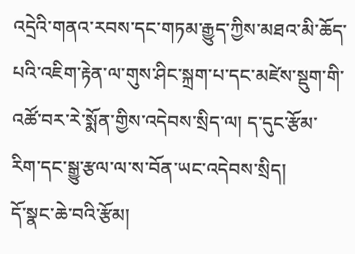འདྲེའི་གནའ་རབས་དང་གཏམ་རྒྱུད་ཀྱིས་མཐའ་མི་ཆོད་པའི་འཇིག་རྟེན་ལ་གུས་ཤིང་སྐྲག་པ་དང་མཛེས་སྡུག་གི་འཚོ་བར་རེ་སྨོན་གྱིས་འདེབས་སྲིད་ལ། ད་དུང་རྩོམ་རིག་དང་སྒྱུ་རྩལ་ལ་ས་བོན་ཡང་འདེབས་སྲིད།
དོ་སྣང་ཆེ་བའི་རྩོམ།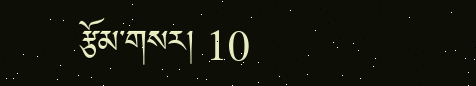རྩོམ་གསར། 10